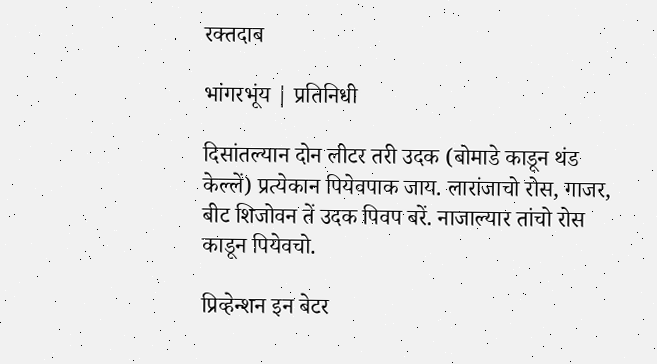रक्तदाब

भांगरभूंय | प्रतिनिधी

दिसांतल्यान दोन लीटर तरी उदक (बोमाडे काडून थंड केल्लें) प्रत्येकान पियेवपाक जाय. लारांजाचो रोस, गाजर, बीट शिजोवन तें उदक पिवप बरें. नाजाल्यार तांचो रोस काडून पियेवचो.

प्रिव्हेन्शन इन बेटर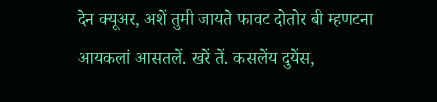देन क्यूअर, अशें तुमी जायते फावट दोतोर बी म्हणटना आयकलां आसतलें. खरें तें. कसलेंय दुयेंस,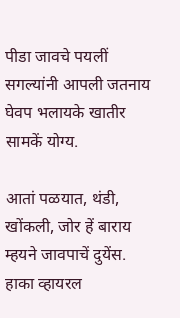पीडा जावचे पयलीं सगल्यांनी आपली जतनाय घेवप भलायके खातीर सामकें योग्य.

आतां पळयात, थंडी, खोंकली, जोर हें बाराय म्हयने जावपाचें दुयेंस. हाका व्हायरल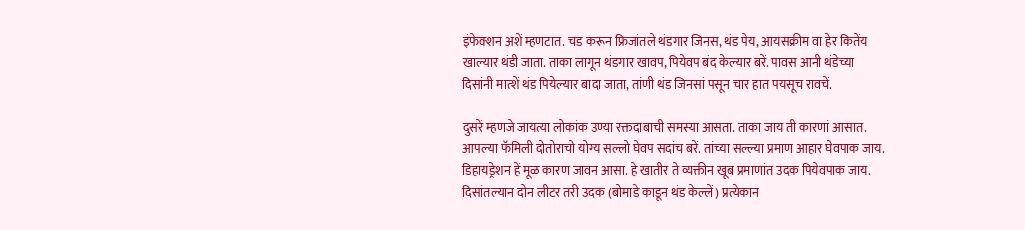इंफेक्शन अशें म्हणटात. चड करून फ्रिजांतले थंडगार जिनस, थंड पेय, आयसक्रीम वा हेर कितेंय खाल्यार थंडी जाता. ताका लागून थंडगार खावप, पियेवप बंद केल्यार बरें. पावस आनी थंडेच्या दिसांनी मात्शें थंड पियेल्यार बादा जाता, तांणी थंड जिनसां पसून चार हात पयसूच रावचें.

दुसरें म्हणजे जायत्या लोकांक उण्या रक्तदाबाची समस्या आसता. ताका जाय ती कारणां आसात. आपल्या फॅमिली दोतोराचो योग्य सल्लो घेवप सदांच बरें. तांच्या सल्ल्या प्रमाण आहार घेवपाक जाय. डिहायड्रेशन हें मूळ कारण जावन आसा. हे खातीर ते व्यक्तीन खूब प्रमाणांत उदक पियेवपाक जाय. दिसांतल्यान दोन लीटर तरी उदक (बोमाडे काडून थंड केल्लें) प्रत्येकान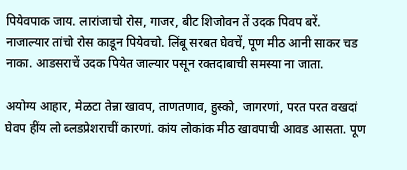पियेवपाक जाय. लारांजाचो रोस, गाजर, बीट शिजोवन तें उदक पिवप बरें. नाजाल्यार तांचो रोस काडून पियेवचो. लिंबू सरबत घेवचें, पूण मीठ आनी साकर चड नाका. आडसराचें उदक पियेत जाल्यार पसून रक्तदाबाची समस्या ना जाता.

अयोग्य आहार, मेळटा तेन्ना खावप, ताणतणाव, हुस्को, जागरणां, परत परत वखदां घेवप हींय लो ब्लडप्रेशराचीं कारणां. कांय लोकांक मीठ खावपाची आवड आसता. पूण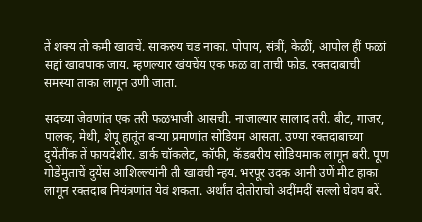तें शक्य तो कमी खावचें. साकरुय चड नाका. पोपाय, संत्रीं, केळीं, आपोल हीं फळां सद्दां खावपाक जाय. म्हणल्यार खंयचेंय एक फळ वा ताची फोड. रक्तदाबाची समस्या ताका लागून उणी जाता.

सदच्या जेवणांत एक तरी फळभाजी आसची. नाजाल्यार सालाद तरी. बीट, गाजर, पालक, मेथी, शेपू हातूंत बऱ्या प्रमाणांत सोडियम आसता. उण्या रक्तदाबाच्या दुयेंतींक तें फायदेशीर. डार्क चॉकलेट, कॉफी, कॅडबरीय सोडियमाक लागून बरी. पूण गोडेंमुताचें दुयेंस आशिल्ल्यांनी ती खावची न्हय. भरपूर उदक आनी उणें मीट हाका लागून रक्तदाब नियंत्रणांत येवं शकता. अर्थांत दोतोराचो अदींमदीं सल्लो घेवप बरें.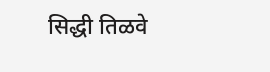सिद्धी तिळवे